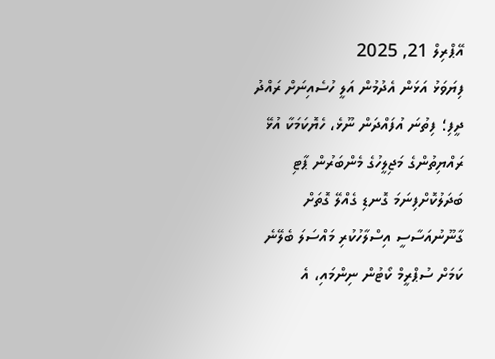އޭޕްރިލް 21, 2025
ފިޔަވަޅު އަޅަން އެދުމުން އަލީ ހުސެއިނަށް ރައްދު ދީފި؛ ފިތުނަ އުފައްދަން ނޫޅެ، ހެޔޮކަމަކާ އުޅޭ
ރައްޔިތުންގެ މަޖިލީހުގެ މެންބަރުން ޕާޓި ބަދަލުކޮށްފިނަމަ ގޮނޑި ގެއްލޭ ގޮތަށް ގާނޫނުއަސާސީ އިސްލާހުކުރި މައްސަލަ ބެލޭނެ ކަމަށް ސުޕްރީމް ކޯޓުން ނިންމައި، އެ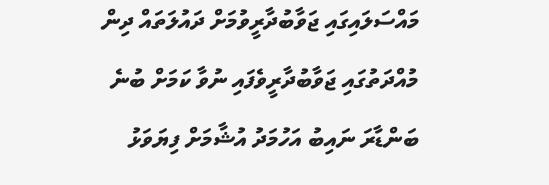މައްސަލައިގައި ޖަވާބުދާރީވުމަށް ދައުލަތައް ދިން މުއްދަތުގައި ޖަވާބުދާރީވެފައި ނުވާ ކަމަށް ބުނެ ބަންޑާރަ ނައިބު އަހުމަދު އުޝާމަށް ފިޔަވަޅު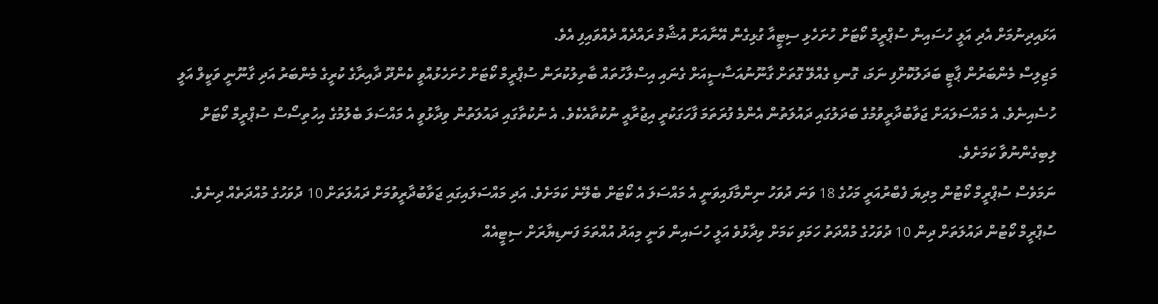އަޅައިދިނުމަށް އެދި އަލީ ހުސައިން ސުޕްރީމް ކޯޓަށް ހުށަހެޅި ސިޓީއާ ގުޅިގެން އޭނާއަށް އުޝާމް ރައްދެއް ދެއްވައިފި އެވެ.
މަޖިލިސް މެންބަރުން ޕާޓީ ބަދަލުކޮށްފި ނަމަ، ގޮނޑި ގެއްލޭ ގޮތަށް ގާނޫނުއަސާސީއަށް ގެނައި އިސްލާހުތައް ބާތިލުކުރަން ސުޕްރީމް ކޯޓަށް ހުށަހެޅުއްވީ ކެންދޫ ދާއިރާގެ ކުރީގެ މެންބަރު އަދި ގާނޫނީ ވަކީލް އަލީ ހުސެއިނެވެ. އެ މައްސަލައަށް ޖަވާބުދާރީވުމުގެ ބަދަލުގައި ދައުލަތުން އެންމެ ފުރަތަމަ ފާހަގަކުރީ އިޖުރާއީ ނުކުތާއެކެވެ. އެ ނުކުތާގައި ދައުލަތުން ވިދާޅުވީ އެ މައްސަލަ ބެލުމުގެ އިހުތިސޯސް ސުޕްރީމް ކޯޓަށް ލިބިގެންނުވާ ކަމަށެވެ.
ނަމަވެސް ސުޕްރީމް ކޯޓުން މިދިޔަ ފެބްރުއަރީ މަހުގެ 18 ވަނަ ދުވަހު ނިންމާފައިވަނީ އެ މައްސަލަ އެ ކޯޓަށް ބެލޭނެ ކަމަށެވެ. އަދި މައްސަލައިގައި ޖަވާބުދާރީވުމަށް ދައުލަތަށް 10 ދުވަހުގެ މުއްދަތެއް ދިނެވެ.
ސުޕްރީމް ކޯޓުން ދައުލަތަށް ދިން 10 ދުވަހުގެ މުއްދަތު ހަމަވި ކަމަށް ވިދާޅުވެ އަލީ ހުސައިން ވަނީ މިއަދު އުއްތަމަ ފަނޑިޔާރަށް ސިޓީއެއް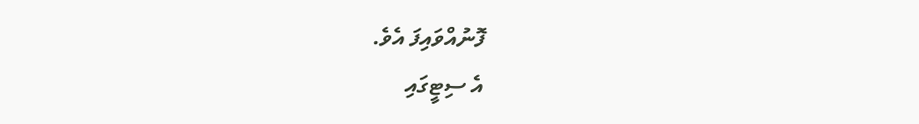ފޮނުއްވައިފަ އެވެ.
އެ ސިޓީގައި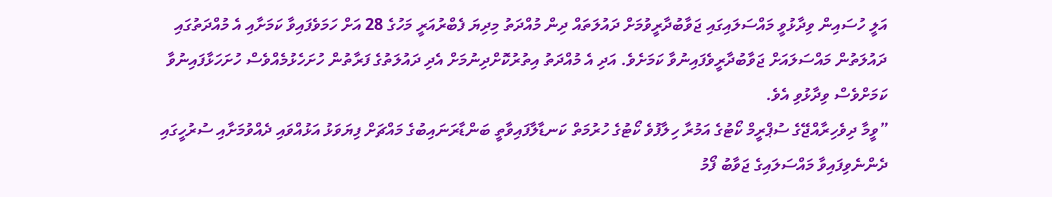އަލީ ހުސައިން ވިދާޅުވީ މައްސަލައިގައި ޖަވާބުދާރީވުމަށް ދައުލަތައް ދިން މުއްދަތު މިދިޔަ ފެބްރުއަރީ މަހުގެ 28 އަށް ހަމަވެފައިވާ ކަމަށާއި އެ މުއްދަތުގައި ދައުލަތުން މައްސަލައަށް ޖަވާބުދާރީވެފައިނުވާ ކަމަށެވެ. އަދި އެ މުއްދަތު އިތުރުކޮށްދިނުމަށް އެދި ދައުލަތުގެ ފަރާތުން ހުށަހެޅުމެއްވެސް ހުށަހަޅާފައިނުވާ ކަމަށްވެސް ވިދާޅުވި އެވެ.
”ވީމާ ދިވެހިރާއްޖޭގެ ސުޕްރީމް ކޯޓުގެ އަމުރާ ހިލާފުވެ ކޯޓުގެ ހުރުމަތް ކަނޑާލާފައިވާތީ ބަންޑާރަނައިބުގެ މައްޗަށް ފިޔަވަޅު އަޅުއްވައި ދެއްވުމަށާއި ސުރުހީގައި ދެންނެވިފައިވާ މައްސަލައިގެ ޖަވާބު ފޯމު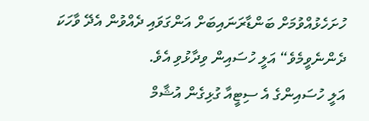ހުށަހެޅުއްވުމަށް ބަންޑާރަނައިބަށް އަންގަވައި ދެއްވުން އެދޭ ވާހަކަ ދެންނެވީމެވެ“ އަލީ ހުސައިން ވިދާޅުވި އެވެ.
އަލީ ހުސައިންގެ އެ ސިޓީއާ ގުޅިގެން އުޝާމް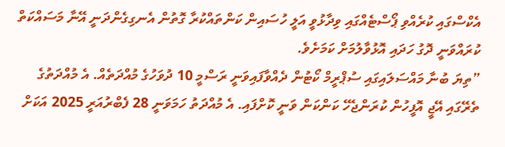އެކްސްގައި ކުރެއްވި ޕޯސްޓެއްގައި ވިދާޅުވީ އަލީ ހުސައިން ކަންތައްކުރާ ގޮތުން އެނގިގެންދަނީ އޭނާ މަސައްކަތް ކުރައްވަނީ ދޮގު ހަދައި އޮޅުވާލުމަށް ކަމަށެވެ.
”ތިޔަ ބުނާ މައްސަލައިގައި ސުޕްރީމް ކޯޓުން ދެއްވާފައިވަނީ ރަސްމީ 10 ދުވަހުގެ މުއްދަތެއް. އެ މުއްދަތުގެ ތެރޭގައި އޭޖީ އޮފީހުން ކުރަންޖެހޭ ކަންކަން ވަނީ ކޮށްފައި. އެ މުއްދަތު ހަމަވަނީ 28 ފެބްރުއަރީ 2025 އަކަށް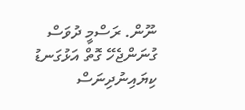ނޫން. ރަސްމީ ދުވަސް ގުނަންޖެހޭ ގޮތް އަޅުގަނޑު ކިޔައިނުދިނަސް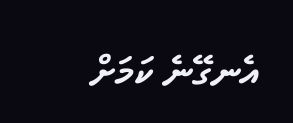އެނގޭނެ ކަމަށް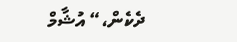ދެކެން،“ އުޝާމް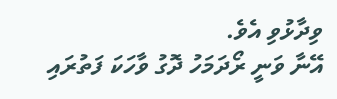ވިދާޅުވި އެވެ.
އޭނާ ވަނީ ރޯދަމަހު ދޮގު ވާހަކަ ފަތުރައި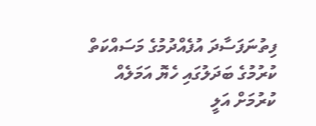ފިތުނަފަސާދަ އުފެއްދުމުގެ މަސައްކަތް ކުރުމުގެ ބަދަލުގައި ހެޔޮ އަމަލެއް ކުރުމަށް އަލީ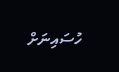ހުސައިނަށް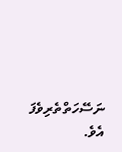ނަސޭހަތްތެރިވެފަ އެވެ.